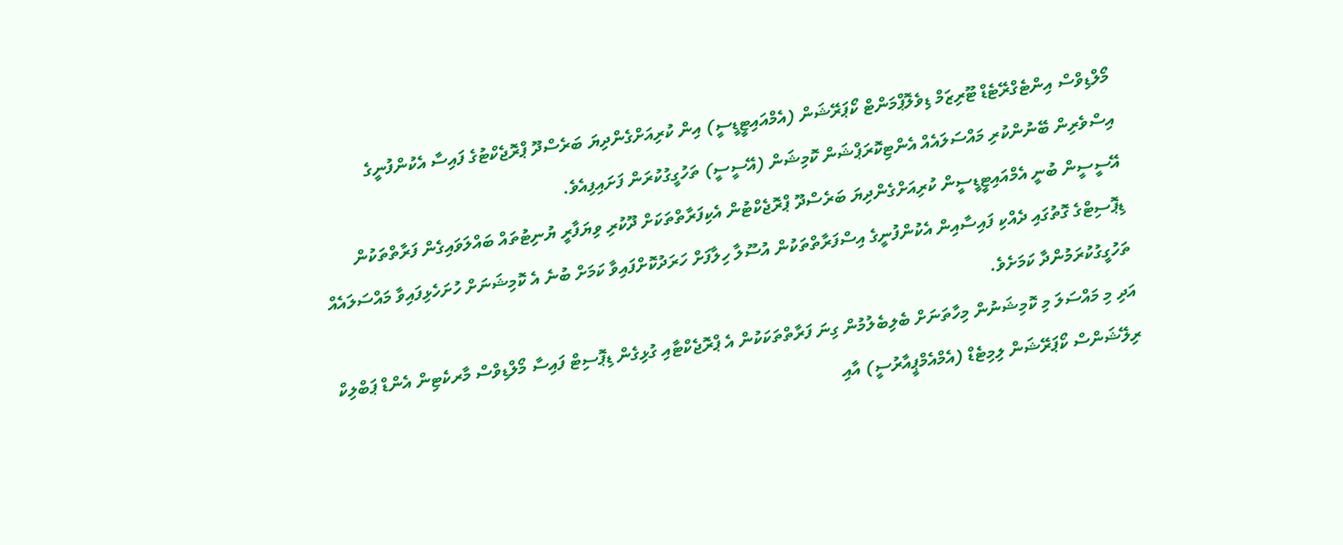މޯލްޑިވްސް އިންޓެގްރޭޓެޑް ޓޫރިޒަމް ޑިވެލޮޕްމަންޓް ކޯޕަރޭޝަން (އެމްއައިޓީޑީސީ) އިން ކުރިއަށްގެންދިޔަ ބަރެސްދޫ ޕްރޮޖެކްޓުގެ ފައިސާ އެކުންފުނީގެ އިސްވެރިން ބޭނުންކުރި މައްސަލައެއް އެންޓިކޮރަޕްޝަން ކޮމިޝަން (އޭސީސީ) ތަހުގީގުކުރަން ފަށައިފިއެވެ.
އޭސީސީން ބުނީ އެމްއައިޓީޑީސީން ކުރިއަށްގެންދިޔަ ބަރެސްދޫ ޕްރޮޖެކްޓުން އެކިފަރާތްތަކަށް ދޫކުރި ވިޔަފާރީ ޔުނިޓުތައް ބައްލަވައިގެން ފަރާތްތަކުން ޑިޕޮސިޓްގެ ގޮތުގައި ދެއްކި ފައިސާއިން އެކުންފުނީގެ އިސްފަރާތްތަކުން އުސޫލާ ހިލާފަށް ހަރަދުކޮށްފައިވާ ކަމަށް ބުނެ އެ ކޮމިޝަނަށް ހުށަހެޅިފައިވާ މައްސަލައެއް ތަހުގީގުކުރަމުންދާ ކަމަށެވެ.
އަދި މި މައްސަލަ މި ކޮމިޝަނުން މިހާތަނަށް ބެލިބެލުމުން ގިނަ ފަރާތްތަކަކުން އެ ޕްރޮޖެކްޓާއި ގުޅިގެން ޑިޕޮސިޓް ފައިސާ މޯލްޑިވްސް މާރކެޓިން އެންޑް ޕަބްލިކް ރިލޭޝަންސް ކޯޕަރޭޝަން ލިމިޓެޑް (އެމްއެމްޕީއާރުސީ) އާއި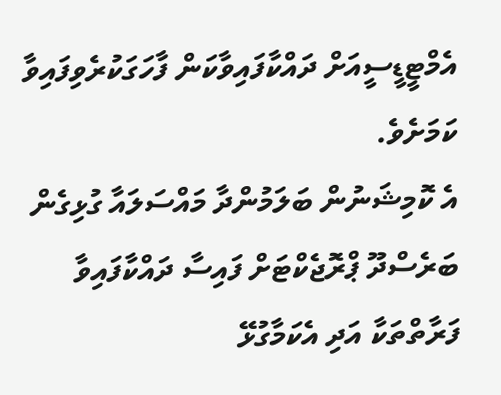އެމްޓީޑީސީއަށް ދައްކާފައިވާކަން ފާހަގަކުރެވިފައިވާ ކަމަށެވެ.
އެ ކޮމިޝަނުން ބަލަމުންދާ މައްސަލައާ ގުޅިގެން ބަރެސްދޫ ޕްރޮޖެކްޓަށް ފައިސާ ދައްކާފައިވާ ފަރާތްތަކާ އަދި އެކަމާގުޅޭ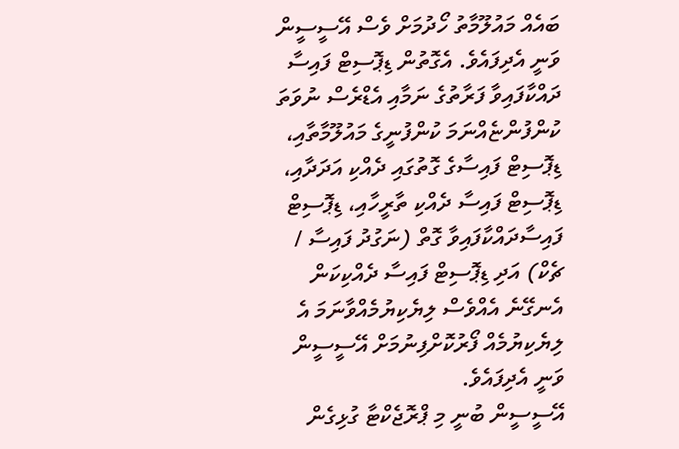ބައެއް މައުލޫމާތު ހޯދުމަށް ވެސް އޭސީސީން ވަނީ އެދިފައެވެ. އެގޮތުން ޑިޕޮސިޓް ފައިސާ ދައްކާފައިވާ ފަރާތުގެ ނަމާއި އެޑްރެސް ނުވަތަ ކުންފުންޏެއްނަމަ ކުންފުނީގެ މައުލޫމާތާއި، ޑިޕޮސިޓް ފައިސާގެ ގޮތުގައި ދެއްކި އަދަދާއި، ޑިޕޮސިޓް ފައިސާ ދެއްކި ތާރީހާއި، ޑިޕޮސިޓް ފައިސާދައްކާފައިވާ ގޮތް (ނަގުދު ފައިސާ / ޗެކް) އަދި ޑިޕޮސިޓް ފައިސާ ދެއްކިކަން އެނގޭނެ އެއްވެސް ލިޔެކިޔުމެއްވާނަމަ އެ ލިޔެކިޔުމެއް ފޯރުކޮށްފިނުމަށް އޭސީސީން ވަނީ އެދިފައެވެ.
އޭސީސީން ބުނީ މި ޕްރޮޖެކްޓާ ގުޅިގެން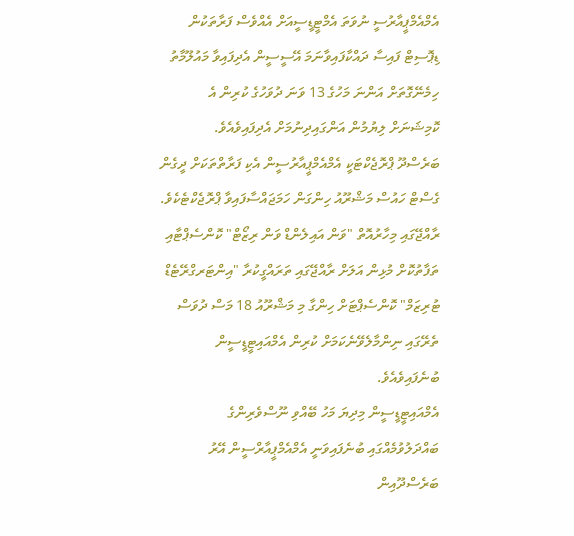އެމްއެމްޕީއާރުސީ ނުވަތަ އެމްޓީޑީސީއަށް އެއްވެސް ފަރާތަކުން ޑިޕޮސިޓް ފައިސާ ދައްކާފައިވާނަމަ އޭސީސީން އެދިފައިވާ މައުލޫމާތު ހިމެނޭގޮތަށް އަންނަ މަހުގެ 13 ވަނަ ދުވަހުގެ ކުރިން އެ ކޮމިޝަނަށް ލިޔުމުން އަންގައިދިނުމަށް އެދިފައިވެއެވެ.
ބަރެސްދޫ ޕްރޮޖެކްޓަކީ އެމްއެމްޕީއާރުސީން އެކި ފަރާތްތަކަށް ދީގެން ގެސްޓް ހައުސް މަޝްރޫއު ހިންގަން ހަމަޖައްސާފައިވާ ޕްރޮޖެކްޓެކެވެ. ރާއްޖޭގައި މިހާރުއޮތް "ވަން އައިލެންޑް ވަން ރިޒޯޓް" ކޮންސެޕްޓާއި ތަފާތުކޮށް މުޅިން އަލަށް ރާއްޖޭގައި ތަރައްގީކުރާ "އިންޓަރގްރޭޓެޑް ޓުރިޒަމް" ކޮންސެޕްޓަށް ހިންގާ މި މަޝްރޫއު 18 މަސް ދުވަސް ތެރޭގައި ނިންމާލެވޭނެކަމަށް ކުރިން އެމްއައިޓީޑީސީން ބުނެފައިވެއެވެ.
އެމްއައިޓީޑީސީން މިދިޔަ މަހު ބޭއްވި ނޫސްވެރިންގެ ބައްދަލުވުމެއްގައި ބުނެފައިވަނީ އެމްއެމްޕީއާރްސީން އޭރު ބަރެސްދޫއިން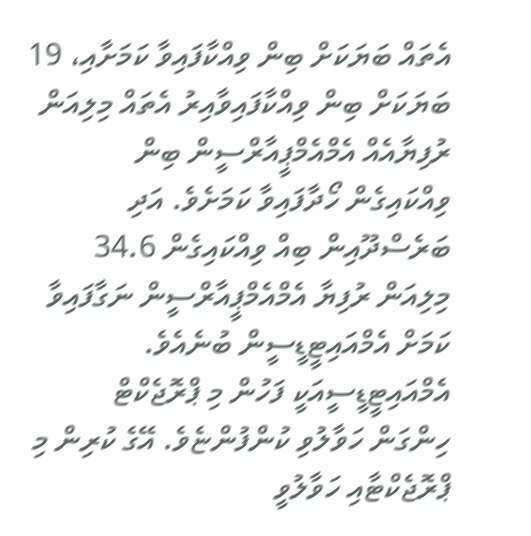އެތައް ބަޔަކަށް ބިން ވިއްކާފައިވާ ކަމަށާއި، 19 ބަޔަކަށް ބިން ވިއްކާފައިވާއިރު އެތައް މިލިއަން ރުފިޔާއެއް އެމްއެމްޕީއާރްސީން ބިން ވިއްކައިގެން ހޯދާފައިވާ ކަމަށެވެ. އަދި ބަރެސްދޫއިން ބިއް ވިއްކައިގެން 34.6 މިލިއަން ރުފިޔާ އެމްއެމްޕީއާރްސީން ނަގާފައިވާ ކަމަށް އެމްއައިޓީޑީސީން ބުނެއެވެ. އެމްއައިޓީޑީސީއަކީ ފަހުން މި ޕްރޮޖެކްޓް ހިންގަން ހަވާލުވި ކުންފުންޏެވެ. އޭގެ ކުރިން މި ޕްރޮޖެކްޓާއި ހަވާލުވީ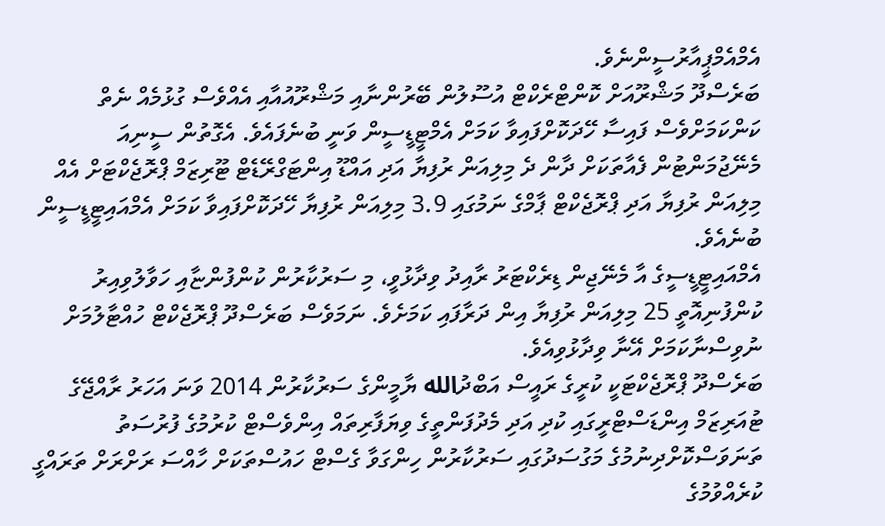އެމްއެމްޕީއާރުސީންނެވެ.
ބަރެސްދޫ މަޝްރޫއަށް ކޮންޓްރެކްޓް އުސޫލުން ބޭރުންނާއި މަޝްރޫއުއާއި އެއްވެސް ގުޅުމެއް ނެތް ކަންކަމަށްވެސް ފައިސާ ހޭދަކޮށްފައިވާ ކަމަށް އެމްޓީޑީސީން ވަނީ ބުނެފައެވެ. އެގޮތުން ސީނިއަ މެނޭޖުމަންޓުން ފެއާތަކަށް ދާން ދެ މިލިއަން ރުފިޔާ އަދި އައްޑޫ އިންޓަގްރޭޑެޓް ޓޫރިޒަމް ޕްރޮޖެކްޓަށް އެއް މިލިއަން ރުފިޔާ އަދި ޕްރޮޖެކްޓް ޕާމްގެ ނަމުގައި 3.9 މިލިއަން ރުފިޔާ ހޭދަކޮށްފައިވާ ކަމަށް އެމްއައިޓީޑީސީން ބުނެއެވެ.
އެމްއައިޓީޑީސީގެ އާ މެނޭޖިން ޑިރެކްޓަރު ރާއިދު ވިދާޅުވީ، މި ސަރުކާރުން ކުންފުންޏާއި ހަވާލުވިއިރު ކުންފުނިއޮތީ 25 މިލިއަން ރުފިޔާ އިން ދަރާފައި ކަމަށެވެ. ނަމަވެސް ބަރެސްދޫ ޕްރޮޖެކްޓް ހުއްޓާލުމަށް ނުވިސްނާކަމަށް އޭނާ ވިދާޅުވިއެވެ.
ބަރެސްދޫ ޕްރޮޖެކްޓަކީ ކުރީގެ ރައީސް އަބްދުالله ޔާމީންގެ ސަރުކާރުން 2014 ވަނަ އަހަރު ރާއްޖޭގެ ޓުއަރިޒަމް އިންޑަސްޓްރީގައި ކުދި އަދި މެދުފަންތީގެ ވިޔަފާރިތައް އިންވެސްޓް ކުރުމުގެ ފުރުސަތު ތަނަވަސްކޮށްދިނުމުގެ މަގުސަދުގައި ސަރުކާރުން ހިންގަވާ ގެސްޓް ހައުސްތަކަށް ހާއްސަ ރަށްރަށް ތަރައްގީ ކުރެއްވުމުގެ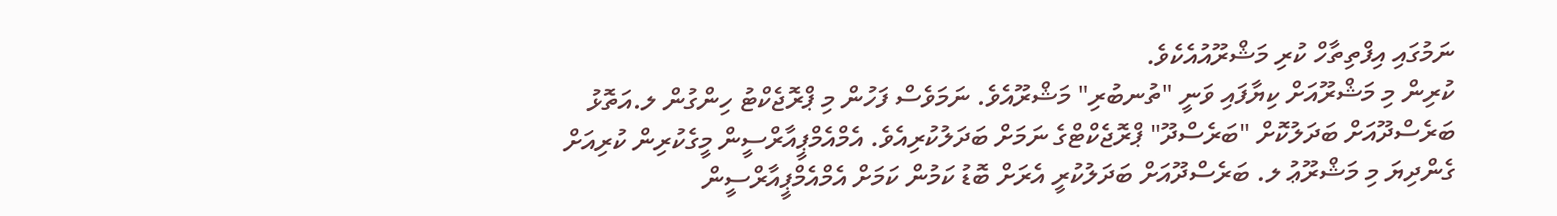ނަމުގައި އިފްތިތާހް ކުރި މަޝްރޫއުއެކެވެ.
ކުރިން މި މަޝްރޫއަށް ކިޔާފައި ވަނީ "ތުނބުރި" މަޝްރޫއެވެ. ނަމަވެސް ފަހުން މި ޕްރޮޖެކްޓު ހިންގުން ލ.އަތޮޅު ބަރެސްދޫއަށް ބަދަލުކޮށް "ބަރެސްދޫ" ޕްރޮޖެކްޓްގެ ނަމަށް ބަދަލުކުރިއެވެ. އެމްއެމްޕީއާރްސީން މީގެކުރިން ކުރިއަށް ގެންދިޔަ މި މަޝްރޫޢު ލ. ބަރެސްދޫއަށް ބަދަލުކުރީ އެރަށް ބޮޑު ކަމުން ކަމަށް އެމްއެމްޕީއާރްސީން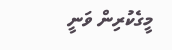މީގެކުރިން ވަނީ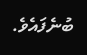ބުނެފައެވެ.